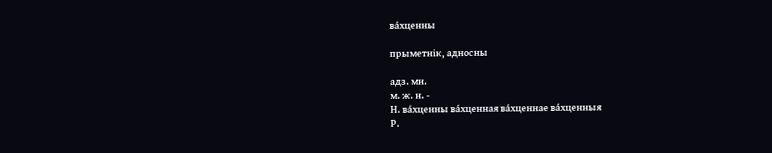ва́хценны

прыметнік, адносны

адз. мн.
м. ж. н. -
Н. ва́хценны ва́хценная ва́хценнае ва́хценныя
Р.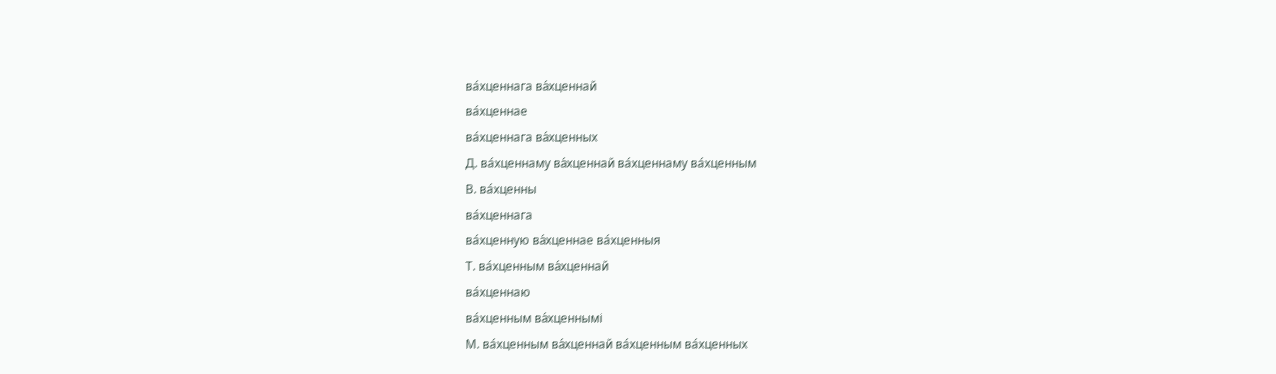ва́хценнага ва́хценнай
ва́хценнае
ва́хценнага ва́хценных
Д. ва́хценнаму ва́хценнай ва́хценнаму ва́хценным
В. ва́хценны
ва́хценнага
ва́хценную ва́хценнае ва́хценныя
Т. ва́хценным ва́хценнай
ва́хценнаю
ва́хценным ва́хценнымі
М. ва́хценным ва́хценнай ва́хценным ва́хценных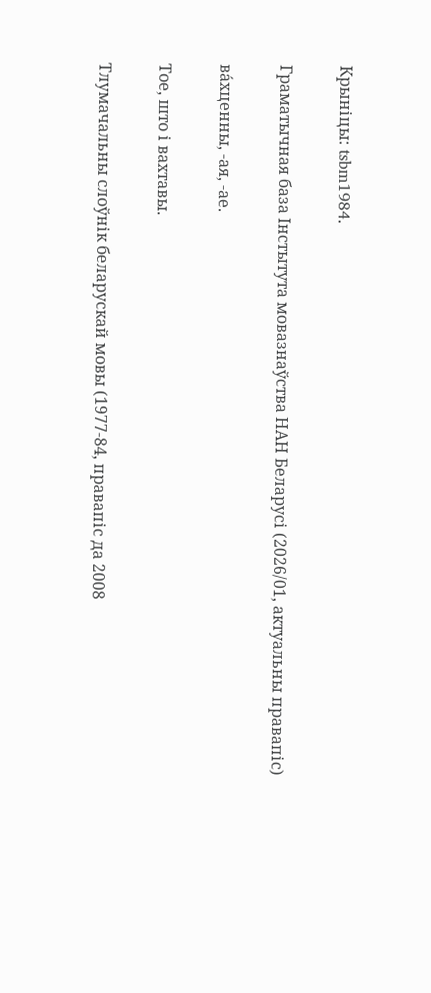Крыніцы: tsbm1984.

Граматычная база Інстытута мовазнаўства НАН Беларусі (2026/01, актуальны правапіс)

ва́хценны, ‑ая, ‑ае.

Тое, што і вахтавы.

Тлумачальны слоўнік беларускай мовы (1977-84, правапіс да 2008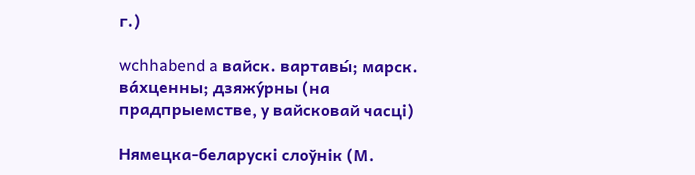г.)

wchhabend a вайск. вартавы́; марск. ва́хценны; дзяжу́рны (на прадпрыемстве, у вайсковай часці)

Нямецка-беларускі слоўнік (М.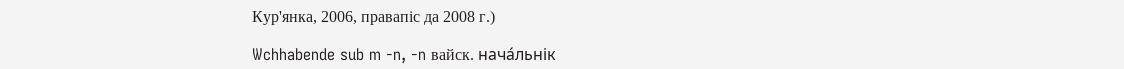Кур'янка, 2006, правапіс да 2008 г.)

Wchhabende sub m -n, -n вайск. нача́льнік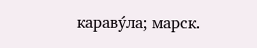караву́ла; марск.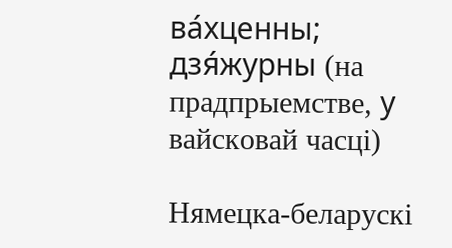ва́хценны; дзя́журны (на прадпрыемстве, y вайсковай часці)

Нямецка-беларускі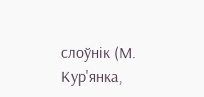слоўнік (М. Кур'янка,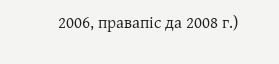2006, правапіс да 2008 г.)